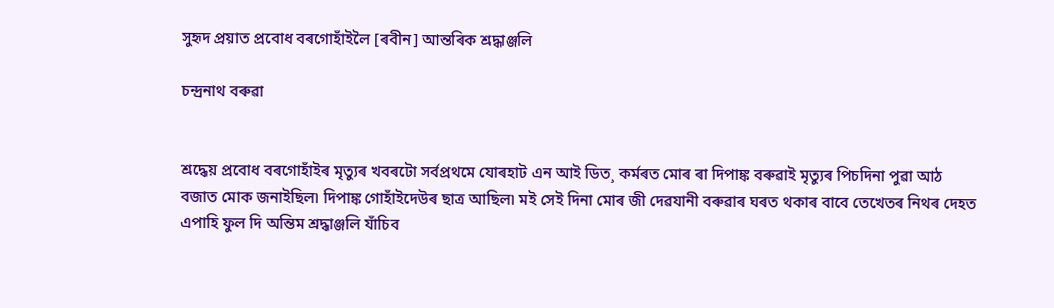সুহৃদ প্ৰয়াত প্ৰবোধ বৰগোহাঁইলৈ [ৰবীন] আন্তৰিক শ্ৰদ্ধাঞ্জলি

চন্দ্ৰনাথ বৰুৱা


শ্ৰদ্ধেয় প্ৰবোধ বৰগোহাঁইৰ মৃত্যুৰ খবৰটো সৰ্বপ্ৰথমে যোৰহাট এন আই ডিত¸ কৰ্মৰত মোৰ ৰা দিপাঙ্ক বৰুৱাই মৃত্যুৰ পিচদিনা পুৱা আঠ      বজাত মোক জনাইছিল৷ দিপাঙ্ক গোহাঁইদেউৰ ছাত্ৰ আছিল৷ মই সেই দিনা মোৰ জী দেৱযানী বৰুৱাৰ ঘৰত থকাৰ বাবে তেখেতৰ নিথৰ দেহত এপাহি ফুল দি অন্তিম শ্ৰদ্ধাঞ্জলি যাঁচিব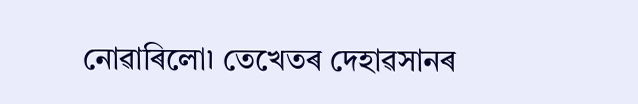নোৱাৰিলো৷ তেখেতৰ দেহাৱসানৰ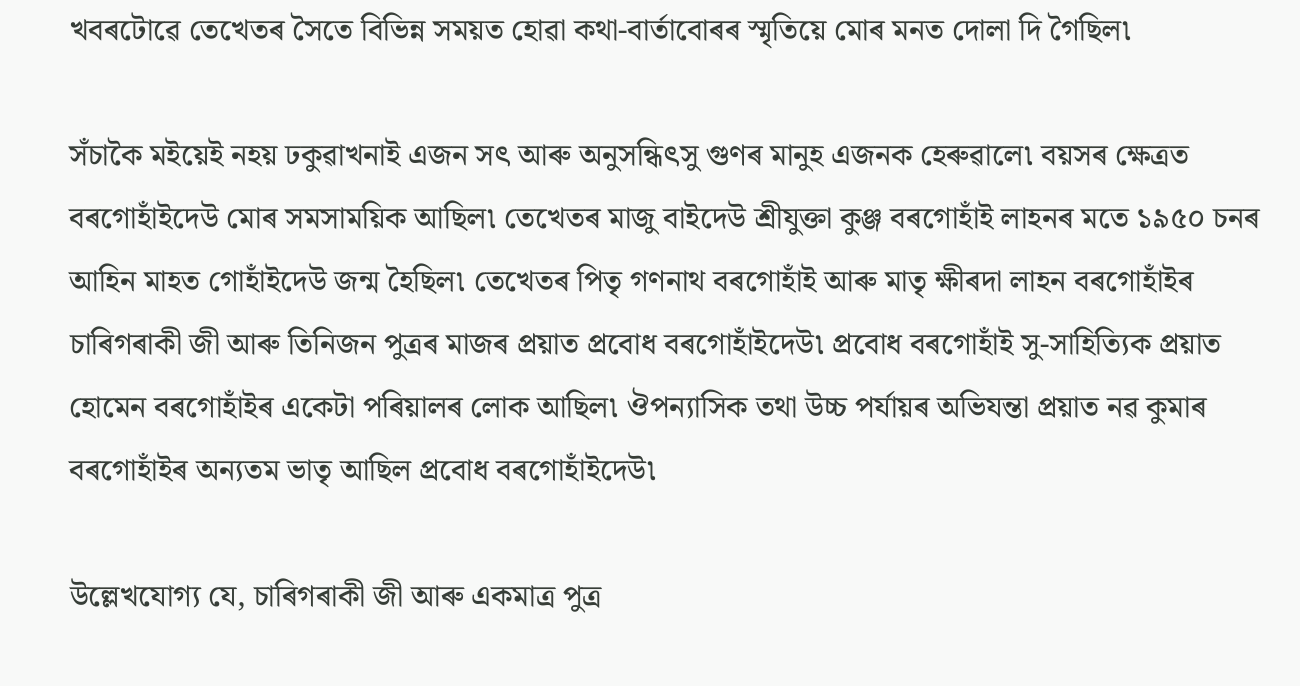খবৰটোৱে তেখেতৰ সৈতে বিভিন্ন সময়ত হোৱা কথা-বাৰ্তাবোৰৰ স্মৃতিয়ে মোৰ মনত দোলা দি গৈছিল৷

সঁচাকৈ মইয়েই নহয় ঢকুৱাখনাই এজন সৎ আৰু অনুসন্ধিৎসু গুণৰ মানুহ এজনক হেৰুৱালে৷ বয়সৰ ক্ষেত্ৰত বৰগোহাঁইদেউ মোৰ সমসাময়িক আছিল৷ তেখেতৰ মাজু বাইদেউ শ্ৰীযুক্তা কুঞ্জ বৰগোহাঁই লাহনৰ মতে ১৯৫০ চনৰ আহিন মাহত গোহাঁইদেউ জন্ম হৈছিল৷ তেখেতৰ পিতৃ গণনাথ বৰগোহাঁই আৰু মাতৃ ক্ষীৰদা লাহন বৰগোহাঁইৰ চাৰিগৰাকী জী আৰু তিনিজন পুত্ৰৰ মাজৰ প্ৰয়াত প্ৰবোধ বৰগোহাঁইদেউ৷ প্ৰবোধ বৰগোহাঁই সু-সাহিত্যিক প্ৰয়াত হোমেন বৰগোহাঁইৰ একেটা পৰিয়ালৰ লোক আছিল৷ ঔপন্যাসিক তথা উচ্চ পৰ্যায়ৰ অভিযন্তা প্ৰয়াত নৱ কুমাৰ বৰগোহাঁইৰ অন্যতম ভাতৃ আছিল প্ৰবোধ বৰগোহাঁইদেউ৷

উল্লেখযোগ্য যে, চাৰিগৰাকী জী আৰু একমাত্ৰ পুত্ৰ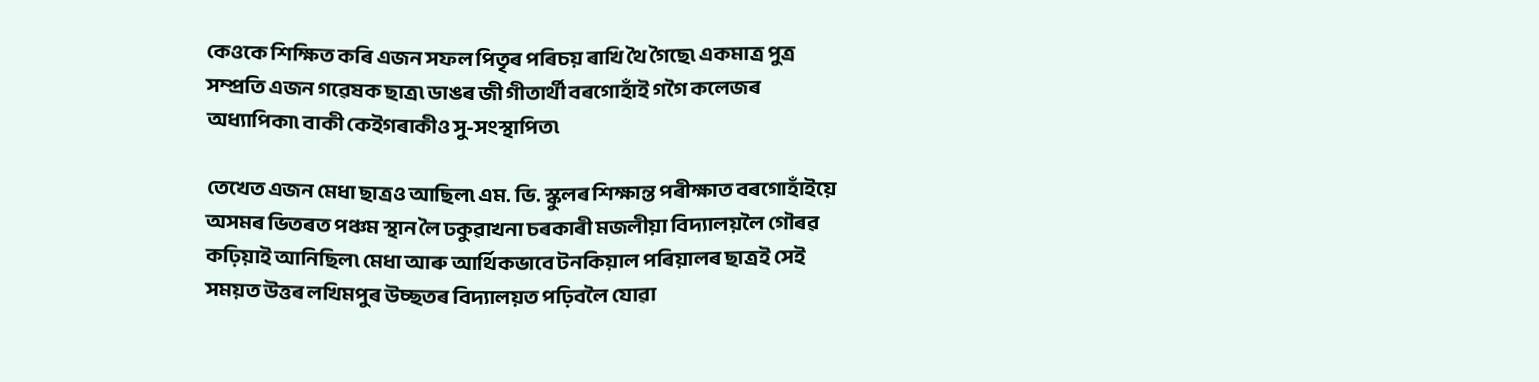কেওকে শিক্ষিত কৰি এজন সফল পিতৃৰ পৰিচয় ৰাখি থৈ গৈছে৷ একমাত্ৰ পুত্ৰ সম্প্ৰতি এজন গৱেষক ছাত্ৰ৷ ডাঙৰ জী গীতাৰ্থী বৰগোহাঁই গগৈ কলেজৰ অধ্যাপিকা৷ বাকী কেইগৰাকীও সু-সংস্থাপিত৷

তেখেত এজন মেধা ছাত্ৰও আছিল৷ এম. ভি. স্কুলৰ শিক্ষান্ত পৰীক্ষাত বৰগোহাঁইয়ে অসমৰ ভিতৰত পঞ্চম স্থান লৈ ঢকুৱাখনা চৰকাৰী মজলীয়া বিদ্যালয়লৈ গৌৰৱ কঢ়িয়াই আনিছিল৷ মেধা আৰু আৰ্থিকভাবে টনকিয়াল পৰিয়ালৰ ছাত্ৰই সেই সময়ত উত্তৰ লখিমপুৰ উচ্ছতৰ বিদ্যালয়ত পঢ়িবলৈ যোৱা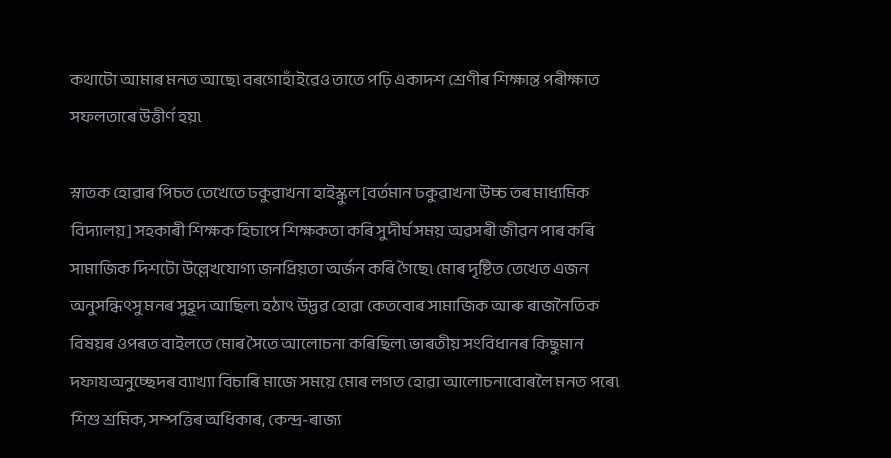কথাটো আমাৰ মনত আছে৷ বৰগোহাঁইৱেও তাতে পঢ়ি একাদশ শ্ৰেণীৰ শিক্ষান্ত পৰীক্ষাত সফলতাৰে উত্তীৰ্ণ হয়৷

স্নাতক হোৱাৰ পিচত তেখেতে ঢকুৱাখনা হাইস্কুল [বৰ্তমান ঢকুৱাখনা উচ্চ তৰ মাধ্যমিক বিদ্যালয়] সহকাৰী শিক্ষক হিচাপে শিক্ষকতা কৰি সুদীৰ্ঘ সময় অৱসৰী জীৱন পাৰ কৰি সামাজিক দিশটো উল্লেখযোগ্য জনপ্ৰিয়তা অৰ্জন কৰি গৈছে৷ মোৰ দৃষ্টিত তেখেত এজন অনুসন্ধিৎসু মনৰ সুহূদ আছিল৷ হঠাৎ উদ্ভৱ হোৱা কেতবোৰ সামাজিক আৰু ৰাজনৈতিক বিষয়ৰ ওপৰত বাইলতে মোৰ সৈতে আলোচনা কৰিছিল৷ ভাৰতীয় সংবিধানৰ কিছুমান দফাযঅনুচ্ছেদৰ ব্যাখ্যা বিচাৰি মাজে সময়ে মোৰ লগত হোৱা আলোচনাবোৰলৈ মনত পৰে৷ শিশু শ্ৰমিক, সম্পত্তিৰ অধিকাৰ, কেন্দ্ৰ-ৰাজ্য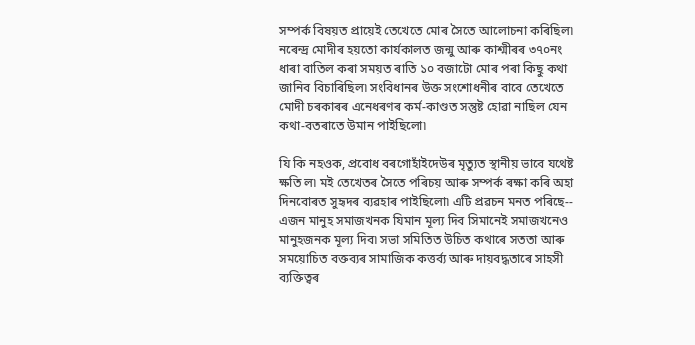সম্পৰ্ক বিষয়ত প্ৰায়েই তেখেতে মোৰ সৈতে আলোচনা কৰিছিল৷ নৰেন্দ্ৰ মোদীৰ হয়তো কাৰ্যকালত জন্মু আৰু কাশ্মীৰৰ ৩৭০নং ধাৰা বাতিল কৰা সময়ত ৰাতি ১০ বজাটো মোৰ পৰা কিছু কথা জানিব বিচাৰিছিল৷ সংবিধানৰ উক্ত সংশোধনীৰ বাবে তেখেতে মোদী চৰকাৰৰ এনেধৰণৰ কৰ্ম-কাণ্ডত সন্তুষ্ট হোৱা নাছিল যেন কথা-বতৰাতে উমান পাইছিলো৷

যি কি নহওক, প্ৰবোধ বৰগোহাঁইদেউৰ মৃত্যুত স্থানীয় ভাবে যথেষ্ট ক্ষতি ল৷ মই তেখেতৰ সৈতে পৰিচয় আৰু সম্পৰ্ক ৰক্ষা কৰি অহা দিনবোৰত সুহৃদৰ ব্যৱহাৰ পাইছিলো৷ এটি প্ৰৱচন মনত পৰিছে-- এজন মানুহ সমাজখনক যিমান মূল্য দিব সিমানেই সমাজখনেও মানুহজনক মূল্য দিব৷ সভা সমিতিত উচিত কথাৰে সততা আৰু সময়োচিত বক্তব্যৰ সামাজিক কত্তৰ্ব্য আৰু দায়বদ্ধতাৰে সাহসী ব্যক্তিত্বৰ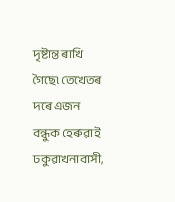দৃষ্টান্ত ৰাখি গৈছে৷ তেখেতৰ দৰে এজন বন্ধুক হেৰুৱাই ঢকুৱাখনাবাসী,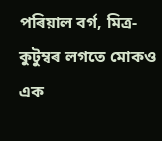পৰিয়াল বৰ্গ, মিত্ৰ-কুটুম্বৰ লগতে মোকও এক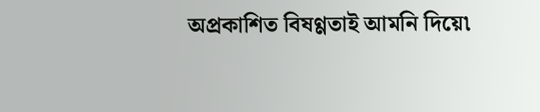অপ্ৰকাশিত বিষণ্ণতাই আমনি দিয়ে৷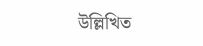উল্লিখিত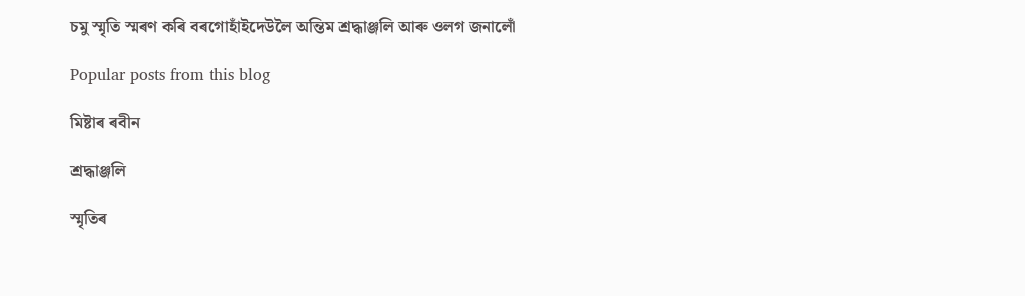চমু স্মৃতি স্মৰণ কৰি বৰগোহাঁইদেউলৈ অন্তিম শ্ৰদ্ধাঞ্জলি আৰু ওলগ জনালোঁ

Popular posts from this blog

মিষ্টাৰ ৰবীন

শ্ৰদ্ধাঞ্জলি

স্মৃতিৰ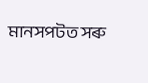মানসপটত সৰু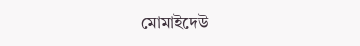মোমাইদেউ